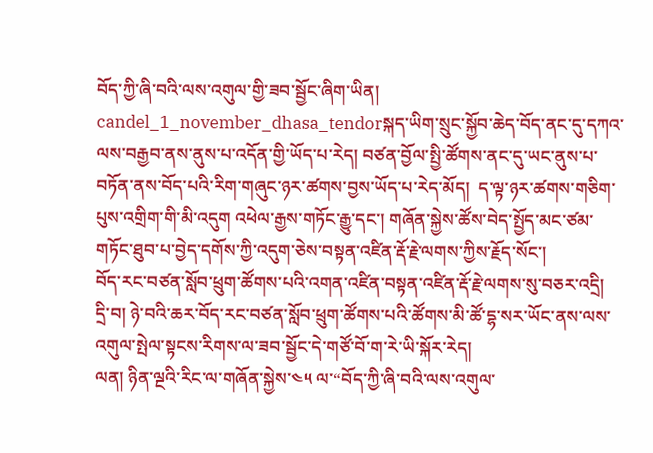བོད་ཀྱི་ཞི་བའི་ལས་འགུལ་གྱི་ཟབ་སྦྱོང་ཞིག་ཡིན།
candel_1_november_dhasa_tendorསྐད་ཡིག་སྲུང་སྐྱོབ་ཆེད་བོད་ནང་དུ་དཀའ་ལས་བརྒྱབ་ནས་ནུས་པ་འདོན་གྱི་ཡོད་པ་རེད། བཙན་བྱོལ་སྤྱི་ཚོགས་ནང་དུ་ཡང་ནུས་པ་བཏོན་ནས་བོད་པའི་རིག་གཞུང་ཉར་ཚགས་བྱས་ཡོད་པ་རེད་མོད།  ད་ལྟ་ཉར་ཚགས་གཅིག་པུས་འགྲིག་གི་མི་འདུག འཕེལ་རྒྱས་གཏོང་རྒྱུ་དང་། གཞོན་སྐྱེས་ཚོས་བེད་སྤྱོད་མང་ཙམ་གཏོང་ཐུབ་པ་བྱེད་དགོས་ཀྱི་འདུག་ཅེས་བསྟན་འཛིན་རྡོ་རྗེ་ལགས་ཀྱིས་རྗོད་སོང་།
བོད་རང་བཙན་སློབ་ཕྲུག་ཚོགས་པའི་འགན་འཛིན་བསྟན་འཛིན་རྡོ་རྗེ་ལགས་སུ་བཅར་འདྲི།
དྲི་བ། ཉེ་བའི་ཆར་བོད་རང་བཙན་སློབ་ཕྲུག་ཚོགས་པའི་ཚོགས་མི་ཚོ་དྷ་སར་ཡོང་ནས་ལས་འགུལ་སྤེལ་སྟངས་རིགས་ལ་ཟབ་སྦྱོང་དེ་གཙོ་བོ་ག་རེ་ཡི་སྐོར་རེད།
ལན། ཉིན་ལྔའི་རིང་ལ་གཞོན་སྐྱེས་༤༥ ལ་“བོད་ཀྱི་ཞི་བའི་ལས་འགུལ་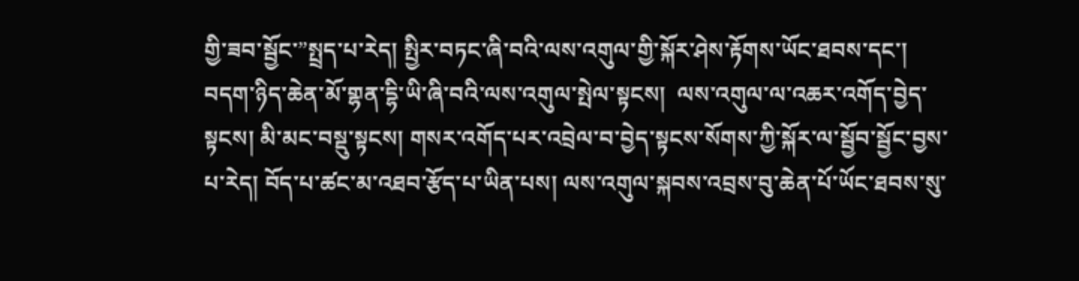གྱི་ཟབ་སྦྱོང་”སྤྲད་པ་རེད། སྤྱིར་བཏང་ཞི་བའི་ལས་འགུལ་གྱི་སྐོར་ཤེས་རྟོགས་ཡོང་ཐབས་དང་། བདག་ཉིད་ཆེན་མོ་གྷན་དྷི་ཡི་ཞི་བའི་ལས་འགུལ་སྤེལ་སྟངས།  ལས་འགུལ་ལ་འཆར་འགོད་བྱེད་སྟངས། མི་མང་བསྡུ་སྟངས། གསར་འགོད་པར་འབྲེལ་བ་བྱེད་སྟངས་སོགས་ཀྱི་སྐོར་ལ་སྦྱོབ་སྦྱོང་བྱས་པ་རེད། བོད་པ་ཚང་མ་འཐབ་རྩོད་པ་ཡིན་པས། ལས་འགུལ་སྐབས་འབྲས་བུ་ཆེན་པོ་ཡོང་ཐབས་སུ་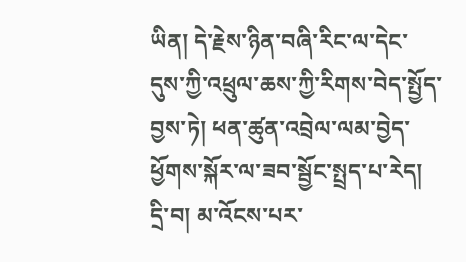ཡིན། དེ་རྗེས་ཉིན་བཞི་རིང་ལ་དེང་དུས་ཀྱི་འཕྲུལ་ཆས་ཀྱི་རིགས་བེད་སྤྱོད་བྱས་ཏེ། ཕན་ཚུན་འབྲེལ་ལམ་བྱེད་ཕྱོགས་སྐོར་ལ་ཟབ་སྦྱོང་སྤྲད་པ་རེད།
དྲི་བ། མ་འོངས་པར་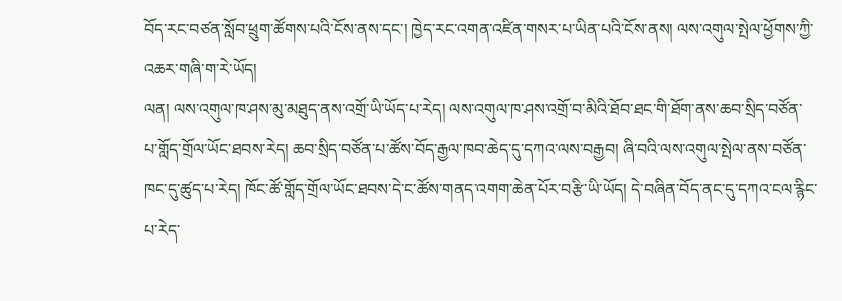བོད་རང་བཙན་སློབ་ཕྲུག་ཚོགས་པའི་ངོས་ནས་དང་། ཁྱེད་རང་འགན་འཛིན་གསར་པ་ཡིན་པའི་ངོས་ནས། ལས་འགུལ་སྤེལ་ཕྱོགས་ཀྱི་འཆར་གཞི་ག་རེ་ཡོད།
ལན། ལས་འགུལ་ཁ་ཤས་མུ་མཐུད་ནས་འགྲོ་ཡི་ཡོད་པ་རེད། ལས་འགུལ་ཁ་ཤས་འགྲོ་བ་མིའི་ཐོབ་ཐང་གི་ཐོག་ནས་ཆབ་སྲིད་བཙོན་པ་གློད་གྲོལ་ཡོང་ཐབས་རེད། ཆབ་སྲིད་བཙོན་པ་ཚོས་བོད་རྒྱལ་ཁབ་ཆེད་དུ་དཀའ་ལས་བརྒྱབ། ཞི་བའི་ལས་འགུལ་སྤེལ་ནས་བཙོན་ཁང་དུ་ཚུད་པ་རེད། ཁོང་ཚོ་གློད་གྲོལ་ཡོང་ཐབས་དེ་ང་ཚོས་གནད་འགག་ཆེན་པོར་བརྩི་ཡི་ཡོད། དེ་བཞིན་བོད་ནང་དུ་དཀའ་ངལ་རྙིང་པ་རེད་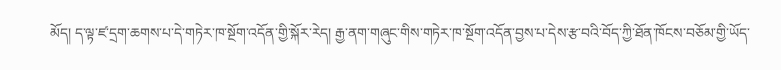མོད། ད་ལྟ་ཛ་དྲག་ཆགས་པ་དེ་གཏེར་ཁ་སྔོག་འདོན་གྱི་སྐོར་རེད། རྒྱ་ནག་གཞུང་གིས་གཏེར་ཁ་སྔོག་འདོན་བྱས་པ་དེས་རྩ་བའི་བོད་ཀྱི་ཐོན་ཁོངས་བཅོམ་གྱི་ཡོད་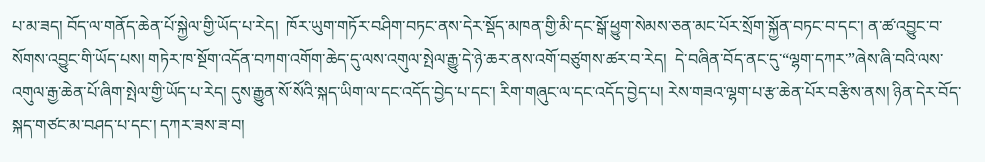པ་མ་ཟད། བོད་ལ་གནོད་ཆེན་པོ་སྐྱེལ་གྱི་ཡོད་པ་རེད།  ཁོར་ཡུག་གཏོར་བཤིག་བཏང་ནས་དེར་སྡོད་མཁན་གྱི་མི་དང་སྒོ་ཕྱུག་སེམས་ཅན་མང་པོར་སྲོག་སྐྱོན་བཏང་བ་དང་། ན་ཚ་འབྱུང་བ་སོགས་འབྱུང་གི་ཡོད་པས། གཏེར་ཁ་སྔོག་འདོན་བཀག་འགོག་ཆེད་དུ་ལས་འགུལ་སྤེལ་རྒྱུ་དེ་ཉེ་ཆར་ནས་འགོ་བཙུགས་ཚར་བ་རེད།  དེ་བཞིན་བོད་ནང་དུ་“ལྷག་དཀར་”ཞེས་ཞི་བའི་ལས་འགུལ་རྒྱ་ཆེན་པོ་ཞིག་སྤེལ་གྱི་ཡོད་པ་རེད། དུས་རྒྱུན་སོ་སོའི་སྐད་ཡིག་ལ་དང་འདོད་བྱེད་པ་དང་། རིག་གཞུང་ལ་དང་འདོད་བྱེད་པ། རེས་གཟའ་ལྷག་པ་རྩ་ཆེན་པོར་བརྩིས་ནས། ཉིན་དེར་བོད་སྐད་གཙང་མ་བཤད་པ་དང་། དཀར་ཟས་ཟ་བ།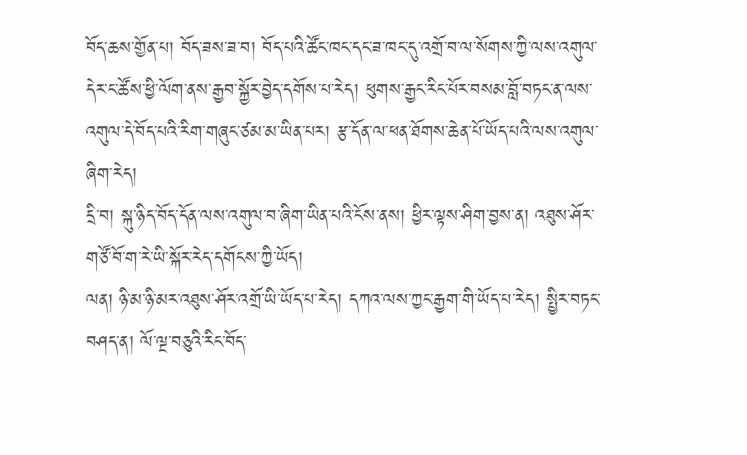བོད་ཆས་གྱོན་པ། བོད་ཟས་ཟ་བ། བོད་པའི་ཚོང་ཁང་དང་ཟ་ཁང་དུ་འགྲོ་བ་ལ་སོགས་ཀྱི་ལས་འགུལ་དེར་ང་ཚོས་ཕྱི་ལོག་ནས་རྒྱབ་སྐྱོར་བྱེད་དགོས་པ་རེད། ཕུགས་རྒྱང་རིང་པོར་བསམ་བློ་བཏང་ན་ལས་འགུལ་དེ་བོད་པའི་རིག་གཞུང་ཙམ་མ་ཡིན་པར། རྩ་དོན་ལ་ཕན་ཐོགས་ཆེན་པོ་ཡོད་པའི་ལས་འགུལ་ཞིག་རེད།
དྲི་བ། སྐུ་ཉིད་བོད་དོན་ལས་འགུལ་བ་ཞིག་ཡིན་པའི་ངོས་ནས། ཕྱིར་ལྟས་ཤིག་བྱས་ན། འཐུས་ཤོར་གཙོ་བོ་ག་རེ་ཡི་སྐོར་རེད་དགོངས་ཀྱི་ཡོད།
ལན། ཉི་མ་ཉི་མར་འཐུས་ཤོར་འགྲོ་ཡི་ཡོད་པ་རེད། དཀའ་ལས་ཀྱང་རྒྱག་གི་ཡོད་པ་རེད། སྤྱིར་བཏང་བཤད་ན། ལོ་ལྔ་བཅུའི་རིང་བོད་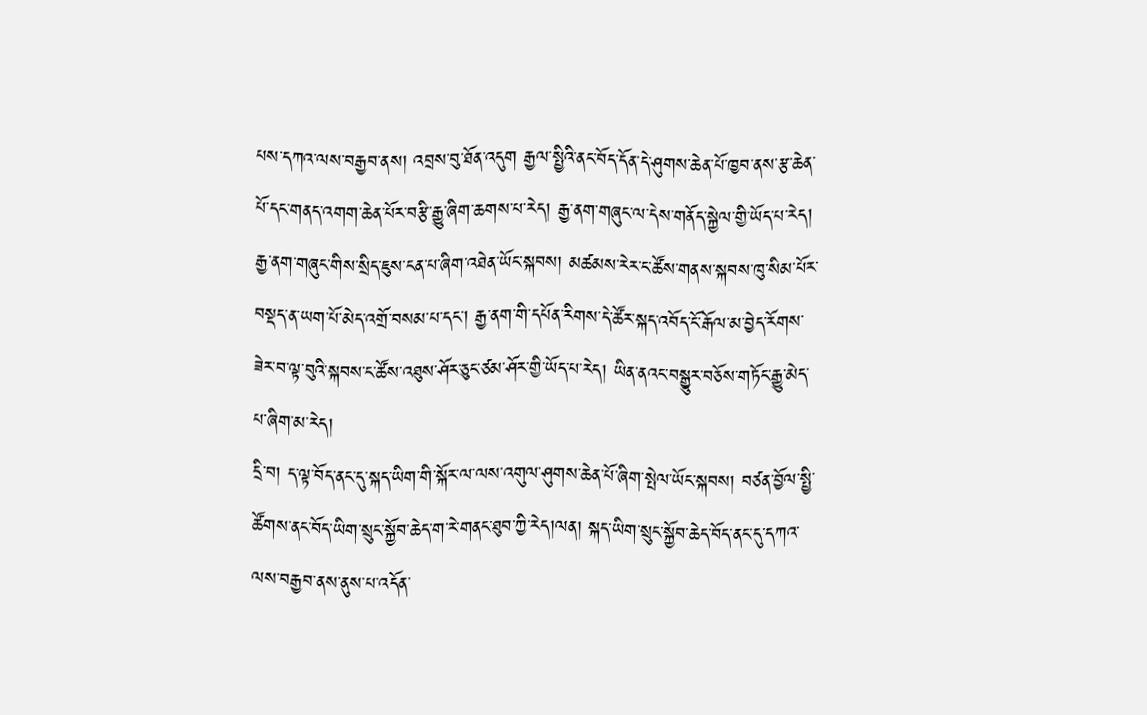པས་དཀའ་ལས་བརྒྱབ་ནས། འབྲས་བུ་ཐོན་འདུག རྒྱལ་སྤྱིའི་ནང་བོད་དོན་དེ་ཤུགས་ཆེན་པོ་ཁྱབ་ནས་རྩ་ཆེན་པོ་དང་གནད་འགག་ཆེན་པོར་བརྩི་རྒྱུ་ཞིག་ཆགས་པ་རེད། རྒྱ་ནག་གཞུང་ལ་དེས་གནོད་སྐྱེལ་གྱི་ཡོད་པ་རེད། རྒྱ་ནག་གཞུང་གིས་སྲིད་ཇུས་ངན་པ་ཞིག་འཐེན་ཡོང་སྐབས། མཚམས་རེར་ང་ཚོས་གནས་སྐབས་ཁུ་སིམ་པོར་བསྡད་ན་ཡག་པོ་མེད་འགྲོ་བསམ་པ་དང་། རྒྱ་ནག་གི་དཔོན་རིགས་དེ་ཚོར་སྐད་འབོད་ངོ་རྒོལ་མ་བྱེད་རོགས་ཟེར་བ་ལྟ་བུའི་སྐབས་ང་ཚོས་འཐུས་ཤོར་ཅུང་ཙམ་ཤོར་གྱི་ཡོད་པ་རེད། ཡིན་ནའང་བསྒྱུར་བཅོས་གཏོང་རྒྱུ་མེད་པ་ཞིག་མ་རེད།
དྲི་བ། ད་ལྟ་བོད་ནང་དུ་སྐད་ཡིག་གི་སྐོར་ལ་ལས་འགུལ་ཤུགས་ཆེན་པོ་ཞིག་སྤེལ་ཡོང་སྐབས། བཙན་བྱོལ་སྤྱི་ཚོགས་ནང་བོད་ཡིག་སྲུང་སྐྱོབ་ཆེད་ག་རེ་གནང་ཐུབ་ཀྱི་རེད།ལན། སྐད་ཡིག་སྲུང་སྐྱོབ་ཆེད་བོད་ནང་དུ་དཀའ་ལས་བརྒྱབ་ནས་ནུས་པ་འདོན་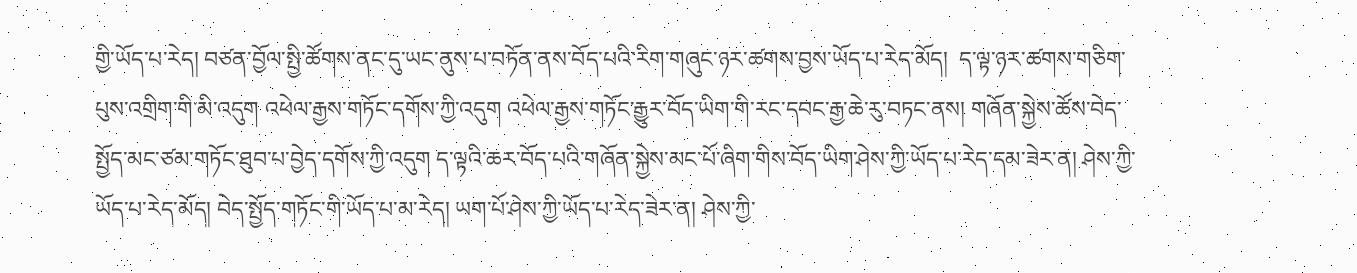གྱི་ཡོད་པ་རེད། བཙན་བྱོལ་སྤྱི་ཚོགས་ནང་དུ་ཡང་ནུས་པ་བཏོན་ནས་བོད་པའི་རིག་གཞུང་ཉར་ཚགས་བྱས་ཡོད་པ་རེད་མོད།  ད་ལྟ་ཉར་ཚགས་གཅིག་པུས་འགྲིག་གི་མི་འདུག འཕེལ་རྒྱས་གཏོང་དགོས་ཀྱི་འདུག འཕེལ་རྒྱས་གཏོང་རྒྱུར་བོད་ཡིག་གི་རང་དབང་རྒྱ་ཆེ་རུ་བཏང་ནས། གཞོན་སྐྱེས་ཚོས་བེད་སྤྱོད་མང་ཙམ་གཏོང་ཐུབ་པ་བྱེད་དགོས་ཀྱི་འདུག ད་ལྟའི་ཆར་བོད་པའི་གཞོན་སྐྱེས་མང་པོ་ཞིག་གིས་བོད་ཡིག་ཤེས་ཀྱི་ཡོད་པ་རེད་དམ་ཟེར་ན། ཤེས་ཀྱི་ཡོད་པ་རེད་མོད། བེད་སྤྱོད་གཏོང་གི་ཡོད་པ་མ་རེད། ཡག་པོ་ཤེས་ཀྱི་ཡོད་པ་རེད་ཟེར་ན། ཤེས་ཀྱི་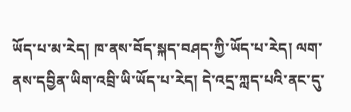ཡོད་པ་མ་རེད། ཁ་ནས་བོད་སྐད་བཤད་ཀྱི་ཡོད་པ་རེད། ལག་ནས་དབྱིན་ཡིག་འབྲི་ཡི་ཡོད་པ་རེད། དེ་འདྲ་ཀླད་པའི་ནང་དུ་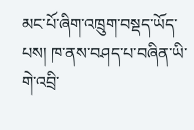མང་པོ་ཞིག་འཁྲུག་བསྡད་ཡོད་པས། ཁ་ནས་བཤད་པ་བཞིན་ཡི་གེ་འབྲི་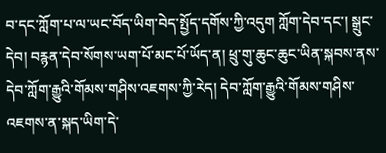བ་དང་ཀློག་པ་ལ་ཡང་བོད་ཡིག་བེད་སྤྱོད་དགོས་ཀྱི་འདུག ཀློག་དེབ་དང་། སྒྲུང་དེབ། བརྙན་དེབ་སོགས་ཡག་པོ་མང་པོ་ཡོད་ན། ཕྲུ་གུ་ཆུང་ཆུང་ཡིན་སྐབས་ནས་དེབ་ཀློག་རྒྱུའི་གོམས་གཤིས་འཇགས་ཀྱི་རེད། དེབ་ཀློག་རྒྱུའི་གོམས་གཤིས་འཇགས་ན་སྐད་ཡིག་དེ་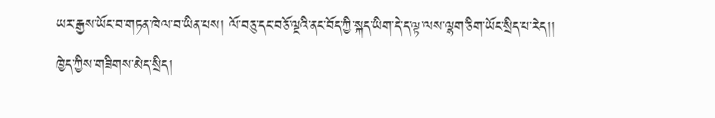ཡར་རྒྱས་ཡོང་བ་གཏན་ཁེལ་བ་ཡིན་པས། ལོ་བཅུ་དང་བཅོ་ལྔའི་ནང་བོད་ཀྱི་སྐད་ཡིག་དེ་ད་ལྟ་ལས་ལྷག་ཅིག་ཡོང་སྲིད་པ་རེད།།
ཁྱེད་ཀྱིས་གཟིགས་མེད་སྲིད།